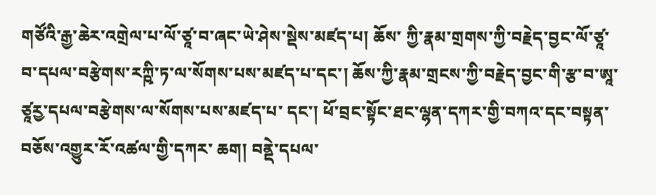གཙོའི་རྒྱ་ཆེར་འགྲེལ་པ་ལོ་ཙཱ་བ་ཞང་ཡེ་ཤེས་སྡེས་མཛད་པ། ཆོས་ ཀྱི་རྣམ་གྲགས་ཀྱི་བརྗེད་བྱང་ལོ་ཙཱ་བ་དཔལ་བརྩེགས་རཀྵི་ཏ་ལ་སོགས་པས་མཛད་པ་དང་། ཆོས་ཀྱི་རྣམ་གྲངས་ཀྱི་བརྗེད་བྱང་གི་རྩ་བ་ཨཱ་ཙཱརྱ་དཔལ་བརྩེགས་ལ་སོགས་པས་མཛད་པ་ དང་། ཕོ་བྲང་སྟོང་ཐང་ལྷན་དཀར་གྱི་བཀའ་དང་བསྟན་བཅོས་འགྱུར་རོ་འཚལ་གྱི་དཀར་ ཆག། བནྡེ་དཔལ་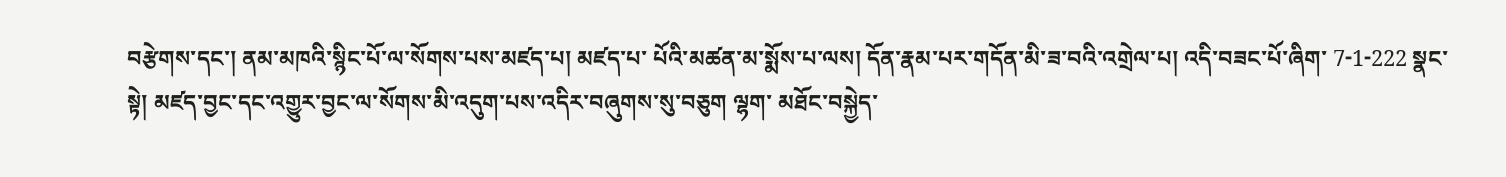བརྩེགས་དང་། ནམ་མཁའི་སྙིང་པོ་ལ་སོགས་པས་མཛད་པ། མཛད་པ་ པོའི་མཚན་མ་སྨོས་པ་ལས། དོན་རྣམ་པར་གདོན་མི་ཟ་བའི་འགྲེལ་པ། འདི་བཟང་པོ་ཞིག་ 7-1-222 སྣང་སྟེ། མཛད་བྱང་དང་འགྱུར་བྱང་ལ་སོགས་མི་འདུག་པས་འདིར་བཞུགས་སུ་བཅུག ལྷག་ མཐོང་བསྐྱེད་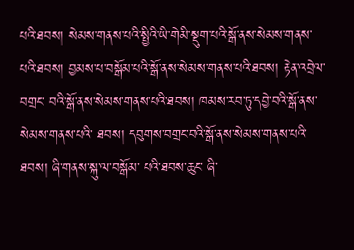པའི་ཐབས། སེམས་གནས་པའི་སྤྱིའི་ཡི་གེམི་སྡུག་པའི་སྒོ་ནས་སེམས་གནས་ པའི་ཐབས། བྱམས་པ་བསྒོམ་པའི་སྒོ་ནས་སེམས་གནས་པའི་ཐབས། རྟེན་འབྲེལ་བགྲང་ བའི་སྒོ་ནས་སེམས་གནས་པའི་ཐབས། ཁམས་རབ་ཏུ་དབྱེ་བའི་སྒོ་ནས་སེམས་གནས་པའི་ ཐབས། དབུགས་བགྲང་བའི་སྒོ་ནས་སེམས་གནས་པའི་ཐབས། ཞི་གནས་སྐུ་ལ་བསྒོམ་ པའི་ཐབས་ཆུང་ ཞི་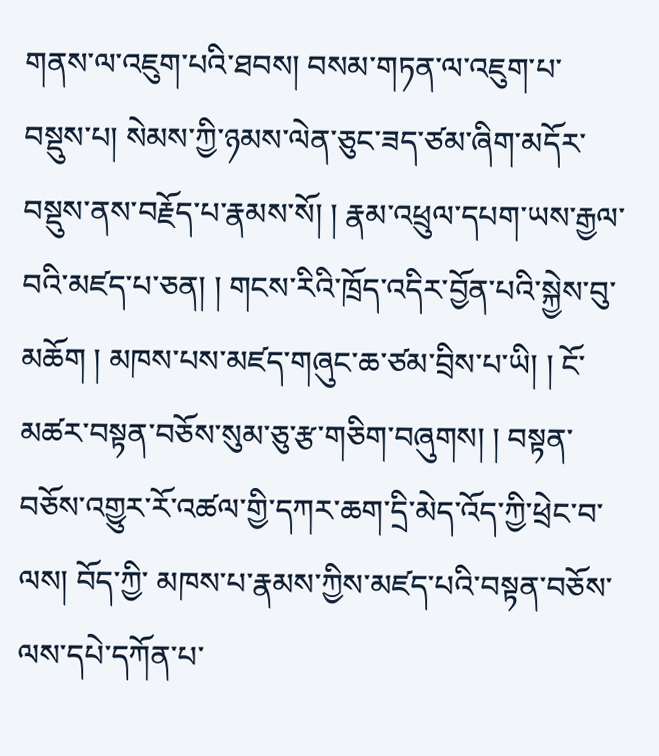གནས་ལ་འཇུག་པའི་ཐབས། བསམ་གཏན་ལ་འཇུག་པ་བསྡུས་པ། སེམས་ཀྱི་ཉམས་ལེན་ཅུང་ཟད་ཙམ་ཞིག་མདོར་བསྡུས་ནས་བརྗོད་པ་རྣམས་སོ། ། རྣམ་འཕྲུལ་དཔག་ཡས་རྒྱལ་བའི་མཛད་པ་ཅན། ། གངས་རིའི་ཁྲོད་འདིར་བྱོན་པའི་སྐྱེས་བུ་མཆོག ། མཁས་པས་མཛད་གཞུང་ཆ་ཙམ་བྲིས་པ་ཡི། ། ངོ་མཚར་བསྟན་བཅོས་སུམ་ཅུ་རྩ་གཅིག་བཞུགས། ། བསྟན་བཅོས་འགྱུར་རོ་འཚལ་གྱི་དཀར་ཆག་དྲི་མེད་འོད་ཀྱི་ཕྲེང་བ་ལས། བོད་ཀྱི་ མཁས་པ་རྣམས་ཀྱིས་མཛད་པའི་བསྟན་བཅོས་ལས་དཔེ་དཀོན་པ་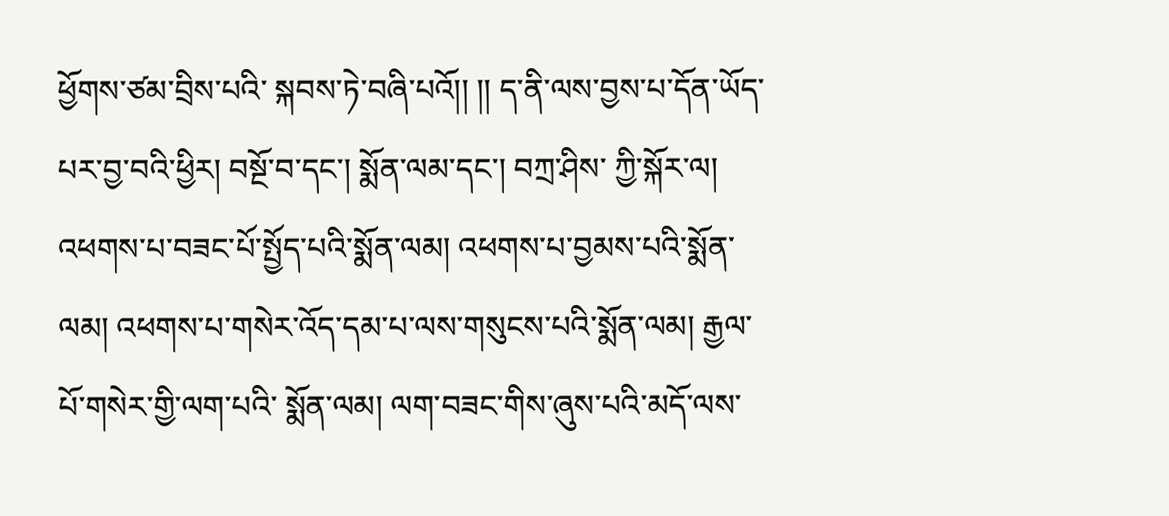ཕྱོགས་ཙམ་བྲིས་པའི་ སྐབས་ཏེ་བཞི་པའོ།། །། ད་ནི་ལས་བྱས་པ་དོན་ཡོད་པར་བྱ་བའི་ཕྱིར། བསྔོ་བ་དང་། སྨོན་ལམ་དང་། བཀྲ་ཤིས་ ཀྱི་སྐོར་ལ། འཕགས་པ་བཟང་པོ་སྤྱོད་པའི་སྨོན་ལམ། འཕགས་པ་བྱམས་པའི་སྨོན་ལམ། འཕགས་པ་གསེར་འོད་དམ་པ་ལས་གསུངས་པའི་སྨོན་ལམ། རྒྱལ་པོ་གསེར་གྱི་ལག་པའི་ སྨོན་ལམ། ལག་བཟང་གིས་ཞུས་པའི་མདོ་ལས་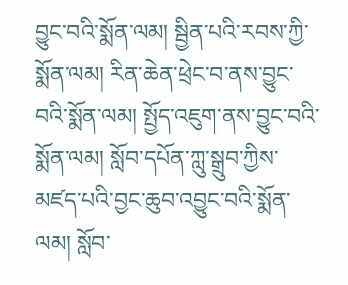བྱུང་བའི་སྨོན་ལམ། སྦྱིན་པའི་རབས་ཀྱི་ སྨོན་ལམ། རིན་ཆེན་ཕྲེང་བ་ནས་བྱུང་བའི་སྨོན་ལམ། སྤྱོད་འཇུག་ནས་བྱུང་བའི་སྨོན་ལམ། སློབ་དཔོན་ཀླུ་སྒྲུབ་ཀྱིས་མཛད་པའི་བྱང་ཆུབ་འབྱུང་བའི་སྨོན་ལམ། སློབ་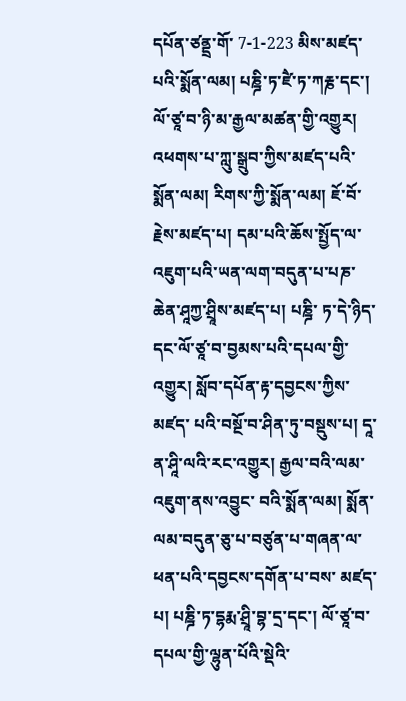དཔོན་ཙནྡྲ་གོ་ 7-1-223 མིས་མཛད་པའི་སྨོན་ལམ། པཎྜི་ཏ་ཛཻ་ཏ་ཀརྞ་དང་། ལོ་ཙཱ་བ་ཉི་མ་རྒྱལ་མཚན་གྱི་འགྱུར། འཕགས་པ་ཀླུ་སྒྲུབ་ཀྱིས་མཛད་པའི་སྨོན་ལམ། རིགས་ཀྱི་སྨོན་ལམ། ཇོ་བོ་རྗེས་མཛད་པ། དམ་པའི་ཆོས་སྤྱོད་ལ་འཇུག་པའི་ཡན་ལག་བདུན་པ་པཎ་ཆེན་ཤཱཀྱ་ཤྲཱིས་མཛད་པ། པཎྜི་ ཏ་དེ་ཉིད་དང་ལོ་ཙཱ་བ་བྱམས་པའི་དཔལ་གྱི་འགྱུར། སློབ་དཔོན་རྟ་དབྱངས་ཀྱིས་མཛད་ པའི་བསྔོ་བ་ཤིན་ཏུ་བསྡུས་པ། དཱ་ན་ཤཱི་ལའི་རང་འགྱུར། རྒྱལ་བའི་ལམ་འཇུག་ནས་འབྱུང་ བའི་སྨོན་ལམ། སྨོན་ལམ་བདུན་ཅུ་པ་བཙུན་པ་གཞན་ལ་ཕན་པའི་དབྱངས་དགོན་པ་བས་ མཛད་པ། པཎྜི་ཏ་དྷརྨ་ཤྲཱི་བྷ་དྲ་དང་། ལོ་ཙཱ་བ་དཔལ་གྱི་ལྷུན་པོའི་སྡེའི་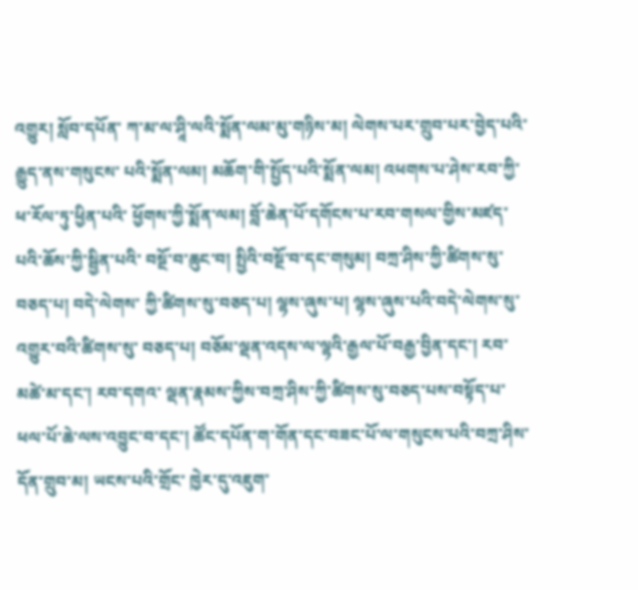འགྱུར། སློབ་དཔོན་ ཀ་མ་ལ་ཤཱི་ལའི་སྨོན་ལམ་མུ་གཉིས་མ། ལེགས་པར་གྲུབ་པར་བྱེད་པའི་རྒྱུད་ནས་གསུངས་ པའི་སྨོན་ལམ། མཆོག་གི་སྤྱོད་པའི་སྨོན་ལམ། འཕགས་པ་ཤེས་རབ་ཀྱི་ཕ་རོལ་ཏུ་ཕྱིན་པའི་ ཕྱོགས་ཀྱི་སྨོན་ལམ། བློ་ཆེན་པོ་དགོངས་པ་རབ་གསལ་གྱིས་མཛད་པའི་ཆོས་ཀྱི་སྦྱིན་པའི་ བསྔོ་བ་ཆུང་བ། སྤྱིའི་བསྔོ་བ་དང་གསུམ། བཀྲ་ཤིས་ཀྱི་ཚིགས་སུ་བཅད་པ། བདེ་ལེགས་ ཀྱི་ཚིགས་སུ་བཅད་པ། ལྷས་ཞུས་པ། ལྷས་ཞུས་པའི་བདེ་ལེགས་སུ་འགྱུར་བའི་ཚིགས་སུ་ བཅད་པ། བཅོམ་ལྡན་འདས་ལ་ལྷའི་རྒྱལ་པོ་བརྒྱ་བྱིན་དང་། རབ་མཚེ་མ་དང་། རབ་དགའ་ ལྡན་རྣམས་ཀྱིས་བཀྲ་ཤིས་ཀྱི་ཚིགས་སུ་བཅད་པས་བསྟོད་པ་ཕལ་པོ་ཆེ་ལས་འབྱུང་བ་དང་། ཚོང་དཔོན་ག་གོན་དང་བཟང་པོ་ལ་གསུངས་པའི་བཀྲ་ཤིས་དོན་གྲུབ་མ། ཡངས་པའི་གྲོང་ ཁྱེར་དུ་འཇུག་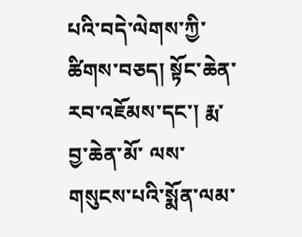པའི་བདེ་ལེགས་ཀྱི་ཚིགས་བཅད། སྟོང་ཆེན་རབ་འཇོམས་དང་། རྨ་བྱ་ཆེན་མོ་ ལས་གསུངས་པའི་སྨོན་ལམ་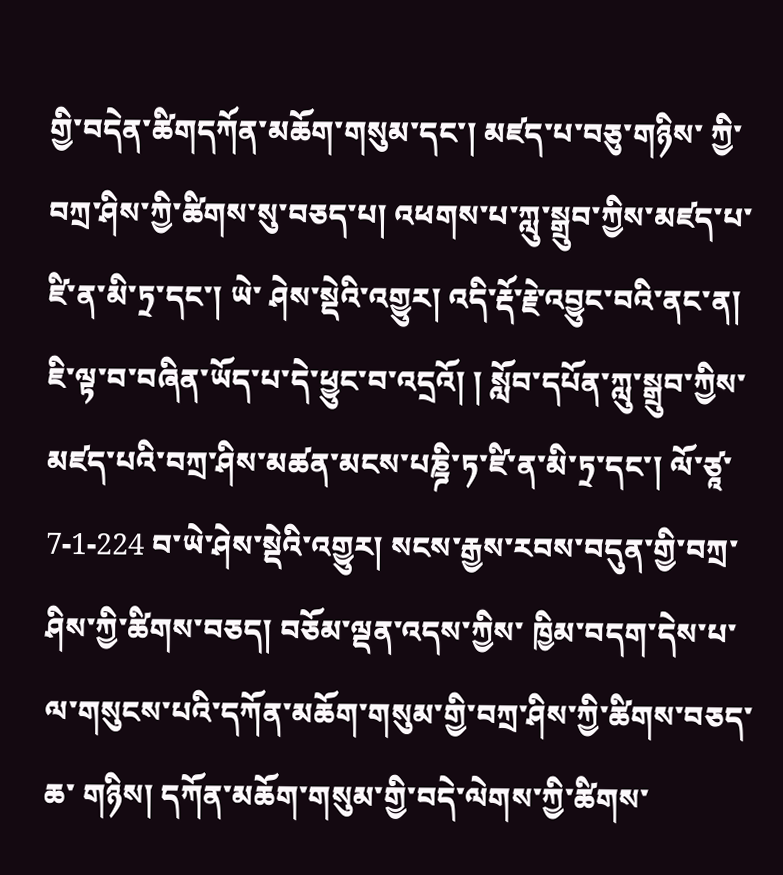གྱི་བདེན་ཚིགདཀོན་མཆོག་གསུམ་དང་། མཛད་པ་བཅུ་གཉིས་ ཀྱི་བཀྲ་ཤིས་ཀྱི་ཚིགས་སུ་བཅད་པ། འཕགས་པ་ཀླུ་སྒྲུབ་ཀྱིས་མཛད་པ་ཛི་ན་མི་ཏྲ་དང་། ཡེ་ ཤེས་སྡེའི་འགྱུར། འདི་རྡོ་རྗེ་འབྱུང་བའི་ནང་ན། ཇི་ལྟ་བ་བཞིན་ཡོད་པ་དེ་ཕྱུང་བ་འདྲའོ། ། སློབ་དཔོན་ཀླུ་སྒྲུབ་ཀྱིས་མཛད་པའི་བཀྲ་ཤིས་མཚན་མངས་པཎྜི་ཏ་ཛི་ན་མི་ཏྲ་དང་། ལོ་ཙཱ་ 7-1-224 བ་ཡེ་ཤེས་སྡེའི་འགྱུར། སངས་རྒྱས་རབས་བདུན་གྱི་བཀྲ་ཤིས་ཀྱི་ཚིགས་བཅད། བཅོམ་ལྡན་འདས་ཀྱིས་ ཁྱིམ་བདག་དེས་པ་ལ་གསུངས་པའི་དཀོན་མཆོག་གསུམ་གྱི་བཀྲ་ཤིས་ཀྱི་ཚིགས་བཅད་ཆ་ གཉིས། དཀོན་མཆོག་གསུམ་གྱི་བདེ་ལེགས་ཀྱི་ཚིགས་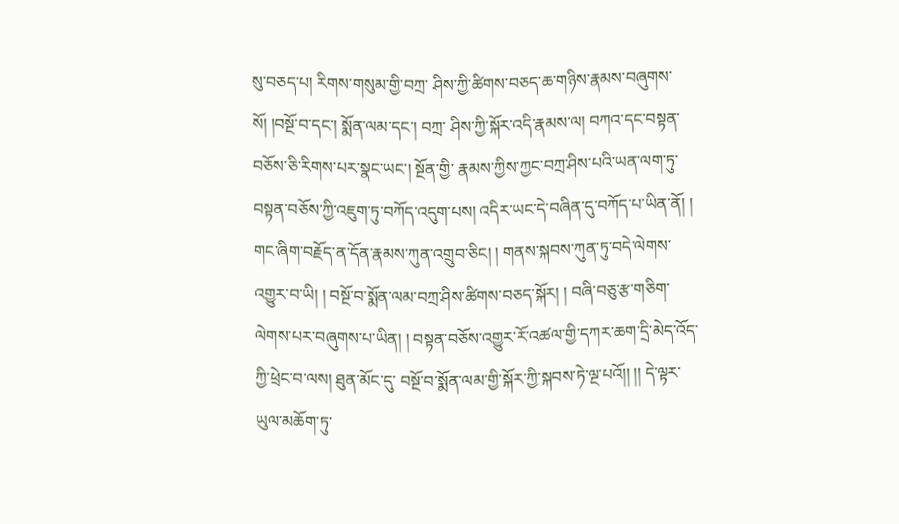སུ་བཅད་པ། རིགས་གསུམ་གྱི་བཀྲ་ ཤིས་ཀྱི་ཚིགས་བཅད་ཆ་གཉིས་རྣམས་བཞུགས་སོ། །བསྔོ་བ་དང་། སྨོན་ལམ་དང་། བཀྲ་ ཤིས་ཀྱི་སྐོར་འདི་རྣམས་ལ། བཀའ་དང་བསྟན་བཅོས་ཅི་རིགས་པར་སྣང་ཡང་། སྔོན་གྱི་ རྣམས་ཀྱིས་ཀྱང་བཀྲ་ཤིས་པའི་ཡན་ལག་ཏུ་བསྟན་བཅོས་ཀྱི་འཇུག་ཏུ་བཀོད་འདུག་པས། འདིར་ཡང་དེ་བཞིན་དུ་བཀོད་པ་ཡིན་ནོ། ། གང་ཞིག་བརྗོད་ན་དོན་རྣམས་ཀུན་འགྲུབ་ཅིང། ། གནས་སྐབས་ཀུན་ཏུ་བདེ་ལེགས་འགྱུར་བ་ཡི། ། བསྔོ་བ་སྨོན་ལམ་བཀྲ་ཤིས་ཚིགས་བཅད་སྐོར། ། བཞི་བཅུ་རྩ་གཅིག་ལེགས་པར་བཞུགས་པ་ཡིན། ། བསྟན་བཅོས་འགྱུར་རོ་འཚལ་གྱི་དཀར་ཆག་དྲི་མེད་འོད་ཀྱི་ཕྲེང་བ་ལས། ཐུན་མོང་དུ་ བསྔོ་བ་སྨོན་ལམ་གྱི་སྐོར་ཀྱི་སྐབས་ཏེ་ལྔ་པའོ།། །། དེ་ལྟར་ཡུལ་མཆོག་ཏུ་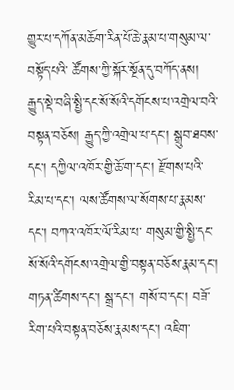གྱུར་པ་དཀོན་མཆོག་རིན་པོ་ཆེ་རྣམ་པ་གསུམ་ལ་བསྟོད་པའི་ ཚོགས་ཀྱི་སྐོར་སྔོན་དུ་བཀོད་ནས། རྒྱུད་སྡེ་བཞི་སྤྱི་དང་སོ་སོའི་དགོངས་པ་འགྲེལ་བའི་ བསྟན་བཅོས། རྒྱུད་ཀྱི་འགྲེལ་པ་དང་། སྒྲུབ་ཐབས་དང་། དཀྱིལ་འཁོར་གྱི་ཆོ་ག་དང་། རྫོགས་པའི་རིམ་པ་དང་། ལས་ཚོགས་ལ་སོགས་པ་རྣམས་དང་། བཀའ་འཁོར་ལོ་རིམ་པ་ གསུམ་གྱི་སྤྱི་དང་སོ་སོའི་དགོངས་འགྲེལ་གྱི་བསྟན་བཅོས་རྣམ་དང་། གཏན་ཚིགས་དང་། སྒྲ་དང་། གསོ་བ་དང་། བཟོ་རིག་པའི་བསྟན་བཅོས་རྣམས་དང་། འཇིག་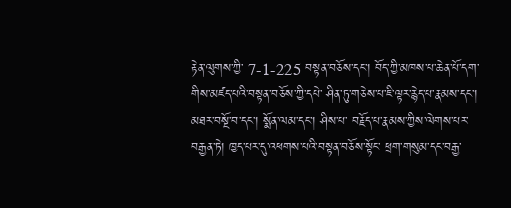རྟེན་ལུགས་ཀྱི་ 7-1-225 བསྟན་བཅོས་དང་། བོད་ཀྱི་མཁས་པ་ཆེན་པོ་དག་གིས་མཛད་པའི་བསྟན་བཅོས་ཀྱི་དཔེ་ ཤིན་ཏུ་གཅེས་པ་ཇི་ལྟར་རྙེད་པ་རྣམས་དང་། མཐར་བསྔོ་བ་དང་། སྨོན་ལམ་དང་། ཤིས་པ་ བརྗོད་པ་རྣམས་ཀྱིས་ལེགས་པར་བརྒྱན་ཏེ། ཁྱད་པར་དུ་འཕགས་པའི་བསྟན་བཅོས་སྟོང་ ཕྲག་གསུམ་དང་བརྒྱ་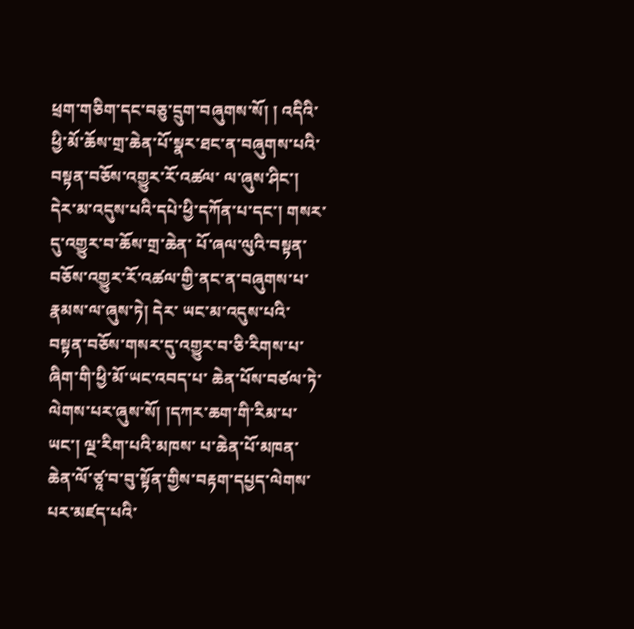ཕྲག་གཅིག་དང་བཅུ་དྲུག་བཞུགས་སོ། ། འདིའི་ཕྱི་མོ་ཆོས་གྲ་ཆེན་པོ་སྣར་ཐང་ན་བཞུགས་པའི་བསྟན་བཅོས་འགྱུར་རོ་འཚལ་ ལ་ཞུས་ཤིང་། དེར་མ་འདུས་པའི་དཔེ་ཕྱི་དཀོན་པ་དང་། གསར་དུ་འགྱུར་བ་ཆོས་གྲ་ཆེན་ པོ་ཞལ་ལུའི་བསྟན་བཅོས་འགྱུར་རོ་འཚལ་གྱི་ནང་ན་བཞུགས་པ་རྣམས་ལ་ཞུས་ཏེ། དེར་ ཡང་མ་འདུས་པའི་བསྟན་བཅོས་གསར་དུ་འགྱུར་བ་ཅི་རིགས་པ་ཞིག་གི་ཕྱི་མོ་ཡང་འབད་པ་ ཆེན་པོས་བཙལ་ཏེ་ལེགས་པར་ཞུས་སོ། །དཀར་ཆག་གི་རིམ་པ་ཡང་། ལྔ་རིག་པའི་མཁས་ པ་ཆེན་པོ་མཁན་ཆེན་ལོ་ཙཱ་བ་བུ་སྟོན་གྱིས་བརྟག་དཔྱད་ལེགས་པར་མཛད་པའི་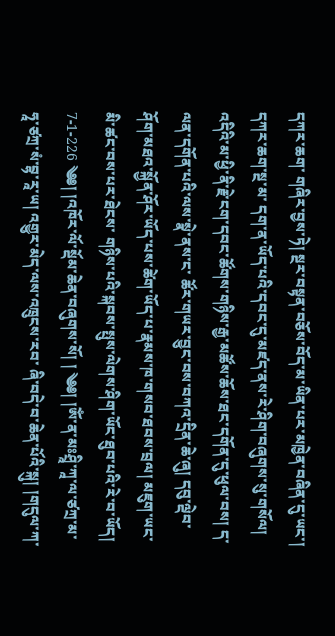དཀར་ཆག་ གཞིར་བྱས་ཏེ། སྔར་བསྟན་བཅོས་བོད་མ་ཡིན་པར་མཁྱེན་བཞིན་དུ་ཡང་། དཀར་ཆག་སྔ་མ་ དག་ན་ཡོད་པའི་དབང་དུ་མཛད་ནས་རེ་ཤིག་བཞུགས་སུ་གསོལ། འདིའི་མ་ཕྱི་ནི་རྗེ་ངག་དབང་ཚོགས་གཉིས་རྒྱ་མཚོས་ཆོས་ཐང་དགོན་དུ་ཕུལ་བས། ད་ལན་དགོན་པའི་ལས་སྣེ་ནས་ང་ ཚོར་གཡར་བྱུང་བས་བཀའ་དྲིན་ཆེ་ཞུ། དབུ་ལྡེབ་ཤོག་མཐའ་སྐྱོན་ཤོར་ཡོད་པས་ཚེག་ཡོད་པ་རྣམས་ཁ་གསབ་ཐབས་བྲལ། མཇུག་ཡང་མི་ཚང་བས་པར་ཐེངས་ གཉིས་པའི་སྐབས་སྤུས་ལེགས་ཤིག་ཡོང་ཐུབ་པའི་རེ་བ་ཡོད། 7-1-226 ༄༅། །འཁོར་ལོ་སྡོམ་ཆེན་བཞུགས་སོ། ། ༄༅། །ༀ་ན་མཿཤྲཱི་ཀཱ་ལ་ཙཀྲ་མ་ཧཱ་ཙཀྲ་སཾ་བྷ་རཱ་ཡ། འགྱུར་མེད་ལས་འཁྲུངས་རབ་ ཞི་བདེ་བ་ཆེན་པོའི་སྐུ། །གདུལ་ཀ་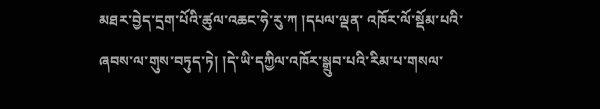མཐར་བྱེད་དྲག་པོའི་ཚུལ་འཆང་ཧེ་རུ་ཀ །དཔལ་ལྡན་ འཁོར་ལོ་སྡོམ་པའི་ཞབས་ལ་གུས་བཏུད་ཏེ། །དེ་ཡི་དཀྱིལ་འཁོར་སྒྲུབ་པའི་རིམ་པ་གསལ་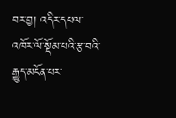བར་བྱ། འདིར་དཔལ་འཁོར་ལོ་སྡོམ་པའི་རྩ་བའི་རྒྱུད་མངོན་པར་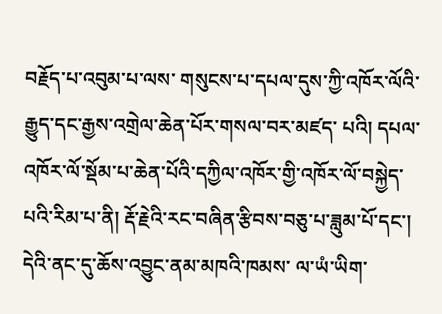བརྗོད་པ་འབུམ་པ་ལས་ གསུངས་པ་དཔལ་དུས་ཀྱི་འཁོར་ལོའི་རྒྱུད་དང་རྒྱས་འགྲེལ་ཆེན་པོར་གསལ་བར་མཛད་ པའི། དཔལ་འཁོར་ལོ་སྡོམ་པ་ཆེན་པོའི་དཀྱིལ་འཁོར་གྱི་འཁོར་ལོ་བསྐྱེད་པའི་རིམ་པ་ནི། རྡོ་རྗེའི་རང་བཞིན་རྩིབས་བཅུ་པ་ཟླུམ་པོ་དང་། དེའི་ནང་དུ་ཆོས་འབྱུང་ནམ་མཁའི་ཁམས་ ལ་ཡཾ་ཡིག་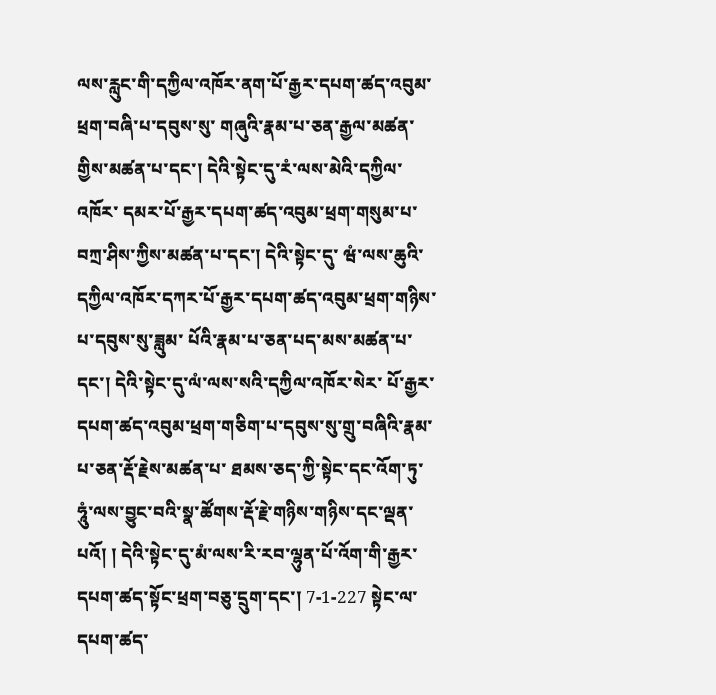ལས་རླུང་གི་དཀྱིལ་འཁོར་ནག་པོ་རྒྱར་དཔག་ཚད་འབུམ་ཕྲག་བཞི་པ་དབུས་སུ་ གཞུའི་རྣམ་པ་ཅན་རྒྱལ་མཚན་གྱིས་མཚན་པ་དང་། དེའི་སྟེང་དུ་རཾ་ལས་མེའི་དཀྱིལ་འཁོར་ དམར་པོ་རྒྱར་དཔག་ཚད་འབུམ་ཕྲག་གསུམ་པ་བཀྲ་ཤིས་ཀྱིས་མཚན་པ་དང་། དེའི་སྟེང་དུ་ ཝཾ་ལས་ཆུའི་དཀྱིལ་འཁོར་དཀར་པོ་རྒྱར་དཔག་ཚད་འབུམ་ཕྲག་གཉིས་པ་དབུས་སུ་ཟླུམ་ པོའི་རྣམ་པ་ཅན་པད་མས་མཚན་པ་དང་། དེའི་སྟེང་དུ་ལཾ་ལས་སའི་དཀྱིལ་འཁོར་སེར་ པོ་རྒྱར་དཔག་ཚད་འབུམ་ཕྲག་གཅིག་པ་དབུས་སུ་གྲུ་བཞིའི་རྣམ་པ་ཅན་རྡོ་རྗེས་མཚན་པ་ ཐམས་ཅད་ཀྱི་སྟེང་དང་འོག་ཏུ་ཧཱུཾ་ལས་བྱུང་བའི་སྣ་ཚོགས་རྡོ་རྗེ་གཉིས་གཉིས་དང་ལྡན་པའོ། ། དེའི་སྟེང་དུ་མཾ་ལས་རི་རབ་ལྷུན་པོ་འོག་གི་རྒྱར་དཔག་ཚད་སྟོང་ཕྲག་བཅུ་དྲུག་དང་། 7-1-227 སྟེང་ལ་དཔག་ཚད་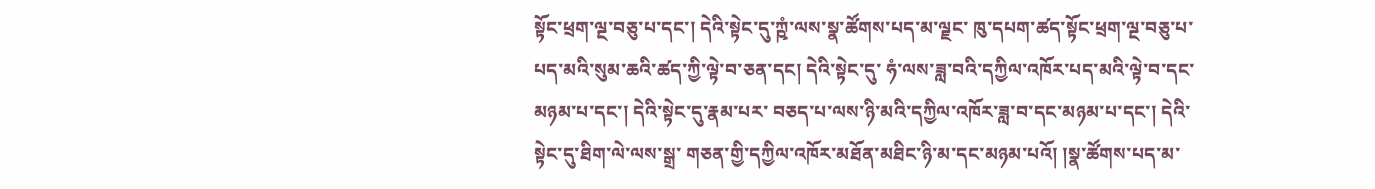སྟོང་ཕྲག་ལྔ་བཅུ་པ་དང་། དེའི་སྟེང་དུ་ཀྵཾ་ལས་སྣ་ཚོགས་པད་མ་ལྗང་ ཁུ་དཔག་ཚད་སྟོང་ཕྲག་ལྔ་བཅུ་པ་པད་མའི་སུམ་ཆའི་ཚད་ཀྱི་ལྟེ་བ་ཅན་དང། དེའི་སྟེང་དུ་ ཧཾ་ལས་ཟླ་བའི་དཀྱིལ་འཁོར་པད་མའི་ལྟེ་བ་དང་མཉམ་པ་དང་། དེའི་སྟེང་དུ་རྣམ་པར་ བཅད་པ་ལས་ཉི་མའི་དཀྱིལ་འཁོར་ཟླ་བ་དང་མཉམ་པ་དང་། དེའི་སྟེང་དུ་ཐིག་ལེ་ལས་སྒྲ་ གཅན་གྱི་དཀྱིལ་འཁོར་མཐོན་མཐིང་ཉི་མ་དང་མཉམ་པའོ། །སྣ་ཚོགས་པད་མ་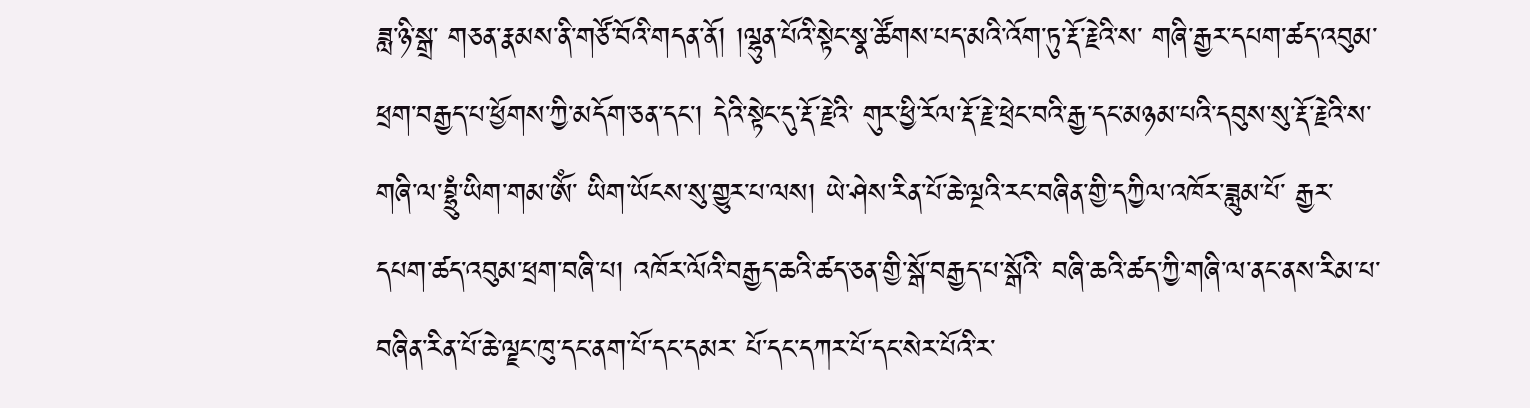ཟླ་ཉི་སྒྲ་ གཅན་རྣམས་ནི་གཙོ་བོའི་གདན་ནོ། །ལྷུན་པོའི་སྟེང་སྣ་ཚོགས་པད་མའི་འོག་ཏུ་རྡོ་རྗེའི་ས་ གཞི་རྒྱར་དཔག་ཚད་འབུམ་ཕྲག་བརྒྱད་པ་ཕྱོགས་ཀྱི་མདོག་ཅན་དང་། དེའི་སྟེང་དུ་རྡོ་རྗེའི་ གུར་ཕྱི་རོལ་རྡོ་རྗེ་ཕྲེང་བའི་རྒྱ་དང་མཉམ་པའི་དབུས་སུ་རྡོ་རྗེའི་ས་གཞི་ལ་བྷྲུཾ་ཡིག་གམ་ༀ་ ཡིག་ཡོངས་སུ་གྱུར་པ་ལས། ཡེ་ཤེས་རིན་པོ་ཆེ་ལྔའི་རང་བཞིན་གྱི་དཀྱིལ་འཁོར་ཟླུམ་པོ་ རྒྱར་དཔག་ཚད་འབུམ་ཕྲག་བཞི་པ། འཁོར་ལོའི་བརྒྱད་ཆའི་ཚད་ཅན་གྱི་སྒོ་བརྒྱད་པ་སྒོའི་ བཞི་ཆའི་ཚད་ཀྱི་གཞི་ལ་ནང་ནས་རིམ་པ་བཞིན་རིན་པོ་ཆེ་ལྗང་ཁུ་དང་ནག་པོ་དང་དམར་ པོ་དང་དཀར་པོ་དང་སེར་པོའི་ར་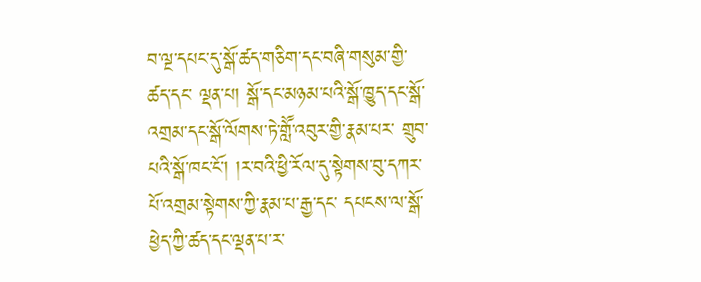བ་ལྔ་དཔང་དུ་སྒོ་ཚད་གཅིག་དང་བཞི་གསུམ་གྱི་ཚད་དང་ ལྡན་པ། སྒོ་དང་མཉམ་པའི་སྒོ་ཁྱུད་དང་སྒོ་འགྲམ་དང་སྒོ་ལོགས་ཏེ་གླཽ་འབུར་གྱི་རྣམ་པར་ གྲུབ་པའི་སྒོ་ཁང་ངོ་། །ར་བའི་ཕྱི་རོལ་དུ་སྟེགས་བུ་དཀར་པོ་འགྲམ་སྟེགས་ཀྱི་རྣམ་པ་རྒྱ་དང་ དཔངས་ལ་སྒོ་ཕྱེད་ཀྱི་ཚད་དང་ལྡན་པ་ར་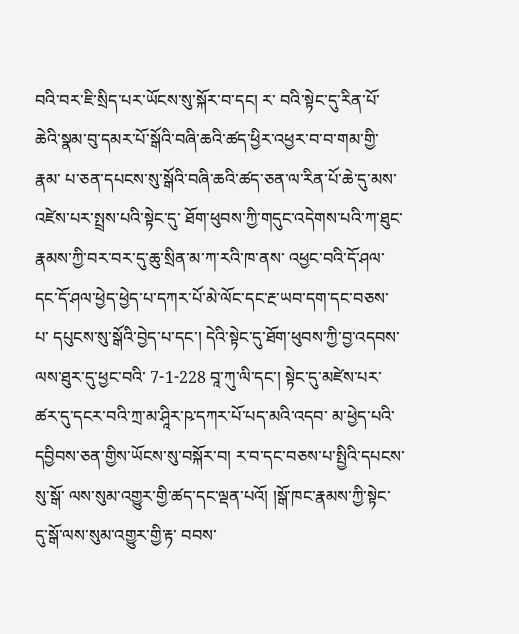བའི་བར་ཇི་སྲིད་པར་ཡོངས་སུ་སྐོར་བ་དང། ར་ བའི་སྟེང་དུ་རིན་པོ་ཆེའི་སྣམ་བུ་དམར་པོ་སྒོའི་བཞི་ཆའི་ཚད་ཕྱིར་འཕྱར་བ་བ་གམ་གྱི་རྣམ་ པ་ཅན་དཔངས་སུ་སྒོའི་བཞི་ཆའི་ཚད་ཅན་ལ་རིན་པོ་ཆེ་དུ་མས་འཛེས་པར་སྤྲས་པའི་སྟེང་དུ་ ཐོག་ཕུབས་ཀྱི་གདུང་འདེགས་པའི་ཀ་ཐུང་རྣམས་ཀྱི་བར་བར་དུ་ཆུ་སྲིན་མ་ཀ་རའི་ཁ་ནས་ འཕྱང་བའི་དོ་ཤལ་དང་དོ་ཤལ་ཕྱེད་ཕྱེད་པ་དཀར་པོ་མེ་ལོང་དང་རྔ་ཡབ་དག་དང་བཅས་པ་ དཔུངས་སུ་སྒོའི་བྱེད་པ་དང་། དེའི་སྟེང་དུ་ཐོག་ཕུབས་ཀྱི་བྱ་འདབས་ལས་ཐུར་དུ་ཕྱང་བའི་ 7-1-228 བཱ་ཀུ་ལི་དང་། སྟེང་དུ་མཛེས་པར་ཚར་དུ་དངར་བའི་ཀྲ་མ་ཤཱིར་ཥ་དཀར་པོ་པད་མའི་འདབ་ མ་ཕྱེད་པའི་དབྱིབས་ཅན་གྱིས་ཡོངས་སུ་བསྐོར་བ། ར་བ་དང་བཅས་པ་སྤྱིའི་དཔངས་སུ་སྒོ་ ལས་སུམ་འགྱུར་གྱི་ཚད་དང་ལྡན་པའོ། །སྒོ་ཁང་རྣམས་ཀྱི་སྟེང་དུ་སྒོ་ལས་སུམ་འགྱུར་གྱི་རྟ་ བབས་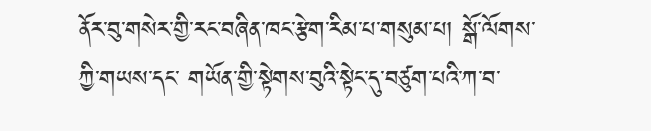ནོར་བུ་གསེར་གྱི་རང་བཞིན་ཁང་རྩེག་རིམ་པ་གསུམ་པ། སྒོ་ལོགས་ཀྱི་གཡས་དང་ གཡོན་གྱི་སྟེགས་བུའི་སྟེང་དུ་བཙུག་པའི་ཀ་བ་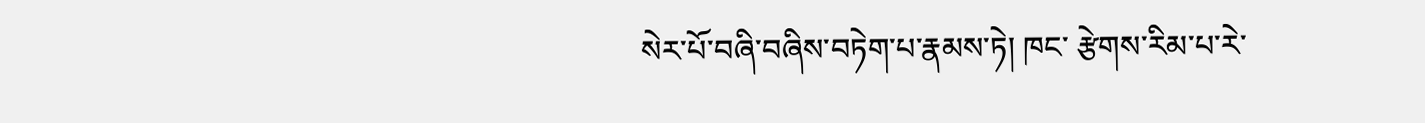སེར་པོ་བཞི་བཞིས་བཏེག་པ་རྣམས་ཏེ། ཁང་ རྩེགས་རིམ་པ་རེ་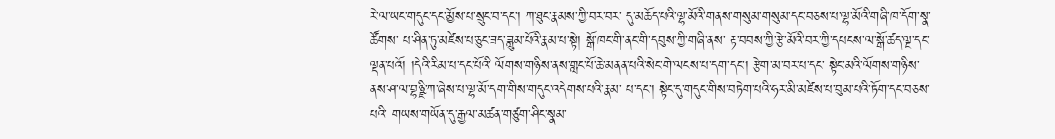རེ་ལ་ཡང་གདུང་དང་མྱོས་པ་སྲུང་བ་དང་། ཀ་ཐུང་རྣམས་ཀྱི་བར་བར་ དུ་མཆོད་པའི་ལྷ་མོའི་གནས་གསུམ་གསུམ་དང་བཅས་པ་ལྷ་མོའི་གཞི་ཁ་དོག་སྣ་ཚོགས་ པ་ཤིན་ཏུ་མཛེས་པ་ཅུང་ཟད་ཟླུམ་པོའི་རྣམ་པ་སྟེ། སྒོ་ཁང་གི་ནང་གི་དབུས་ཀྱི་གཞི་ནས་ རྟ་བབས་ཀྱི་རྩེ་མོའི་བར་ཀྱི་དཔངས་ལ་སྒོ་ཚད་ལྔ་དང་ལྡན་པའོ། །དེའི་རིམ་པ་དང་པོའི་ ལོགས་གཉིས་ནས་གླང་པོ་ཆེ་མནན་པའི་སེང་གེ་ལངས་པ་དག་དང་། རྩེག་མ་བར་པ་དང་ སྟེང་མའི་ལོགས་གཉིས་ནས་ཤ་ལ་བྷཉྫི་ཀ་ཞེས་པ་ལྷ་མོ་དག་གིས་གདུང་འདེགས་པའི་རྣམ་ པ་དང་། སྟེང་དུ་གདུང་གིས་བཏེག་པའི་ཧར་མི་མཛེས་པ་བུམ་པའི་ཏོག་དང་བཅས་པའི་ གཡས་གཡོན་དུ་རྒྱལ་མཚན་གཙུག་ཤིང་སྣམ་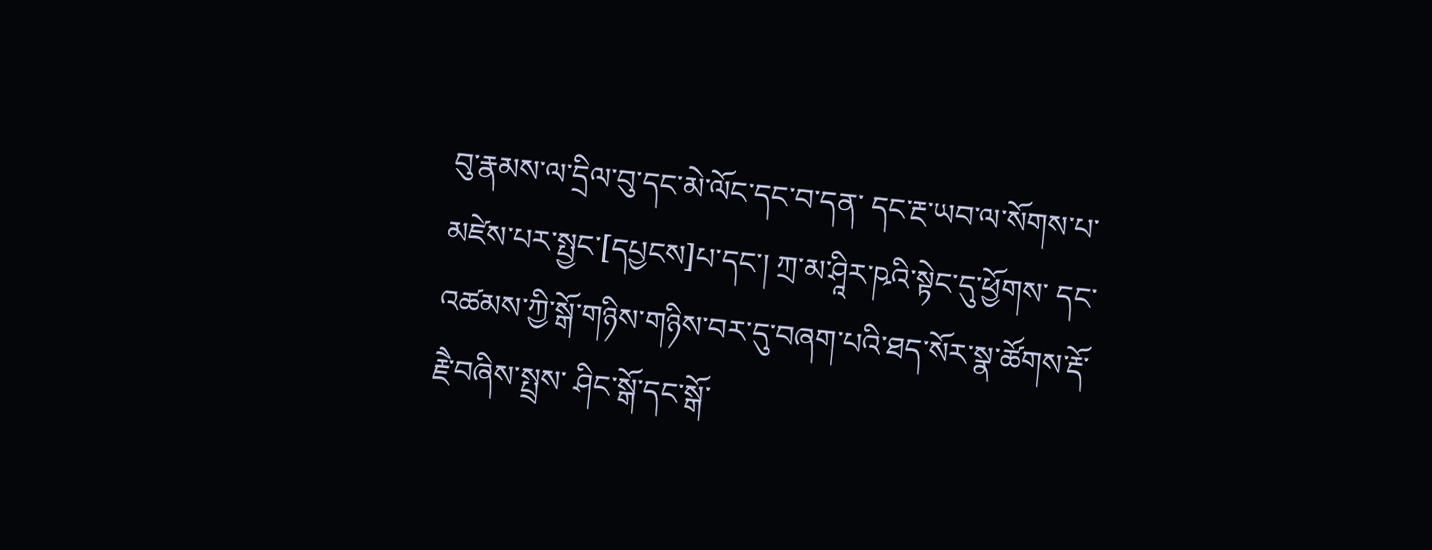བུ་རྣམས་ལ་དྲིལ་བུ་དང་མེ་ལོང་དང་བ་དན་ དང་རྔ་ཡབ་ལ་སོགས་པ་མཛེས་པར་སྤྱང་[དཔྱངས]པ་དང་། ཀྲ་མ་ཤཱིར་ཥའི་སྟེང་དུ་ཕྱོགས་ དང་འཚམས་ཀྱི་སྒོ་གཉིས་གཉིས་བར་དུ་བཞག་པའི་ཐད་སོར་སྣ་ཚོགས་རྡོ་རྗཻ་བཞིས་སྤྲས་ ཤིང་སྒོ་དང་སྒོ་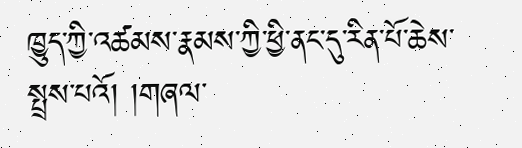ཁྱུད་ཀྱི་འཚམས་རྣམས་ཀྱི་ཕྱི་ནང་དུ་རིན་པོ་ཆེས་སྤྲས་པའོ། །གཞལ་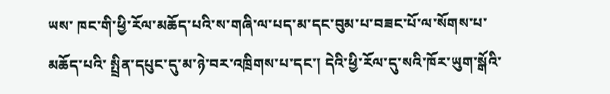ཡས་ ཁང་གི་ཕྱི་རོལ་མཆོད་པའི་ས་གཞི་ལ་པད་མ་དང་བུམ་པ་བཟང་པོ་ལ་སོགས་པ་མཆོད་པའི་ སྤྲིན་དཔུང་དུ་མ་ཉེ་བར་འཁྲིགས་པ་དང་། དེའི་ཕྱི་རོལ་དུ་སའི་ཁོར་ཡུག་སྒོའི་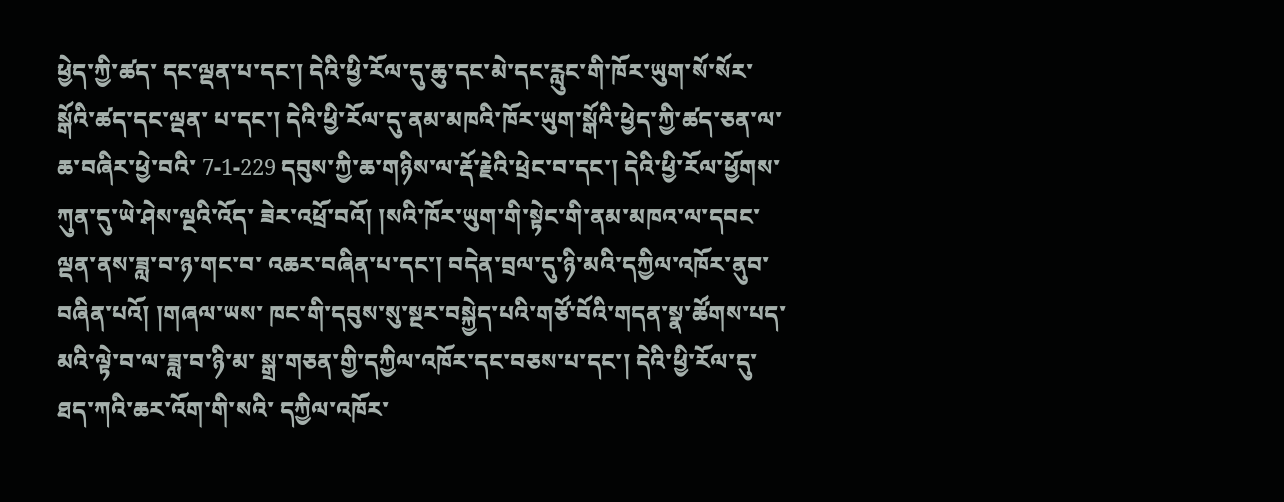ཕྱེད་ཀྱི་ཚད་ དང་ལྡན་པ་དང་། དེའི་ཕྱི་རོལ་དུ་ཆུ་དང་མེ་དང་རླུང་གི་ཁོར་ཡུག་སོ་སོར་སྒོའི་ཚད་དང་ལྡན་ པ་དང་། དེའི་ཕྱི་རོལ་དུ་ནམ་མཁའི་ཁོར་ཡུག་སྒོའི་ཕྱེད་ཀྱི་ཚད་ཅན་ལ་ཆ་བཞིར་ཕྱེ་བའི་ 7-1-229 དབུས་ཀྱི་ཆ་གཉིས་ལ་རྡོ་རྗེའི་ཕྲེང་བ་དང་། དེའི་ཕྱི་རོལ་ཕྱོགས་ཀུན་དུ་ཡེ་ཤེས་ལྔའི་འོད་ ཟེར་འཕྲོ་བའོ། །སའི་ཁོར་ཡུག་གི་སྟེང་གི་ནམ་མཁའ་ལ་དབང་ལྡན་ནས་ཟླ་བ་ཉ་གང་བ་ འཆར་བཞིན་པ་དང་། བདེན་བྲལ་དུ་ཉི་མའི་དཀྱིལ་འཁོར་ནུབ་བཞིན་པའོ། །གཞལ་ཡས་ ཁང་གི་དབུས་སུ་སྔར་བསྐྱེད་པའི་གཙོ་བོའི་གདན་སྣ་ཚོགས་པད་མའི་ལྟེ་བ་ལ་ཟླ་བ་ཉི་མ་ སྒྲ་གཅན་གྱི་དཀྱིལ་འཁོར་དང་བཅས་པ་དང་། དེའི་ཕྱི་རོལ་དུ་ཐད་ཀའི་ཆར་འོག་གི་སའི་ དཀྱིལ་འཁོར་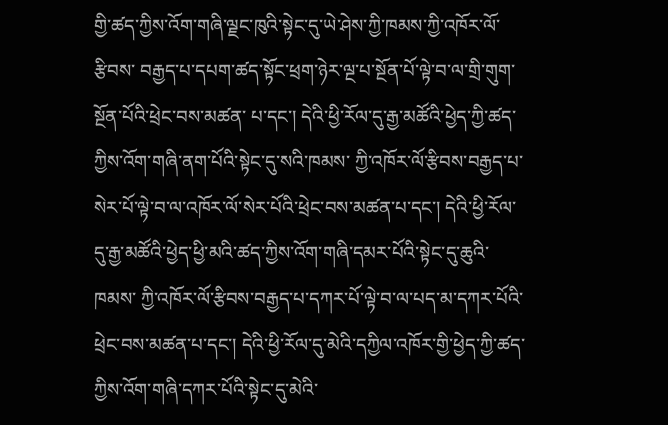གྱི་ཚད་ཀྱིས་འོག་གཞི་ལྗང་ཁུའི་སྟེང་དུ་ཡེ་ཤེས་ཀྱི་ཁམས་ཀྱི་འཁོར་ལོ་རྩིབས་ བརྒྱད་པ་དཔག་ཚད་སྟོང་ཕྲག་ཉེར་ལྔ་པ་སྔོན་པོ་ལྟེ་བ་ལ་གྲི་གུག་སྔོན་པོའི་ཕྲེང་བས་མཚན་ པ་དང་། དེའི་ཕྱི་རོལ་དུ་རྒྱ་མཚོའི་ཕྱེད་ཀྱི་ཚད་ཀྱིས་འོག་གཞི་ནག་པོའི་སྟེང་དུ་སའི་ཁམས་ ཀྱི་འཁོར་ལོ་རྩིབས་བརྒྱད་པ་སེར་པོ་ལྟེ་བ་ལ་འཁོར་ལོ་སེར་པོའི་ཕྲེང་བས་མཚན་པ་དང་། དེའི་ཕྱི་རོལ་དུ་རྒྱ་མཚོའི་ཕྱེད་ཕྱི་མའི་ཚད་ཀྱིས་འོག་གཞི་དམར་པོའི་སྟེང་དུ་ཆུའི་ཁམས་ ཀྱི་འཁོར་ལོ་རྩིབས་བརྒྱད་པ་དཀར་པོ་ལྟེ་བ་ལ་པད་མ་དཀར་པོའི་ཕྲེང་བས་མཚན་པ་དང་། དེའི་ཕྱི་རོལ་དུ་མེའི་དཀྱིལ་འཁོར་གྱི་ཕྱེད་ཀྱི་ཚད་ཀྱིས་འོག་གཞི་དཀར་པོའི་སྟེང་དུ་མེའི་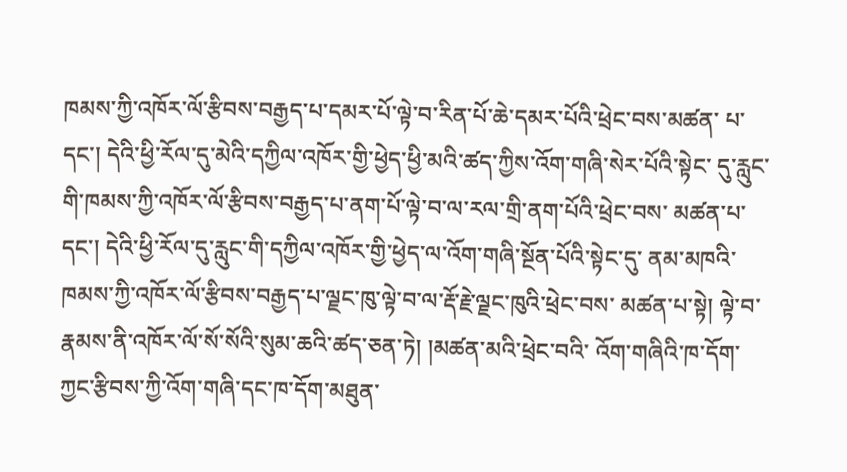ཁམས་ཀྱི་འཁོར་ལོ་རྩིབས་བརྒྱད་པ་དམར་པོ་ལྟེ་བ་རིན་པོ་ཆེ་དམར་པོའི་ཕྲེང་བས་མཚན་ པ་དང་། དེའི་ཕྱི་རོལ་དུ་མེའི་དཀྱིལ་འཁོར་གྱི་ཕྱེད་ཕྱི་མའི་ཚད་ཀྱིས་འོག་གཞི་སེར་པོའི་སྟེང་ དུ་རླུང་གི་ཁམས་ཀྱི་འཁོར་ལོ་རྩིབས་བརྒྱད་པ་ནག་པོ་ལྟེ་བ་ལ་རལ་གྲི་ནག་པོའི་ཕྲེང་བས་ མཚན་པ་དང་། དེའི་ཕྱི་རོལ་དུ་རླུང་གི་དཀྱིལ་འཁོར་གྱི་ཕྱེད་ལ་འོག་གཞི་སྔོན་པོའི་སྟེང་དུ་ ནམ་མཁའི་ཁམས་ཀྱི་འཁོར་ལོ་རྩིབས་བརྒྱད་པ་ལྗང་ཁུ་ལྟེ་བ་ལ་རྡོ་རྗེ་ལྗང་ཁུའི་ཕྲེང་བས་ མཚན་པ་སྟེ། ལྟེ་བ་རྣམས་ནི་འཁོར་ལོ་སོ་སོའི་སུམ་ཆའི་ཚད་ཅན་ཏེ། །མཚན་མའི་ཕྲེང་བའི་ འོག་གཞིའི་ཁ་དོག་ཀྱང་རྩིབས་ཀྱི་འོག་གཞི་དང་ཁ་དོག་མཐུན་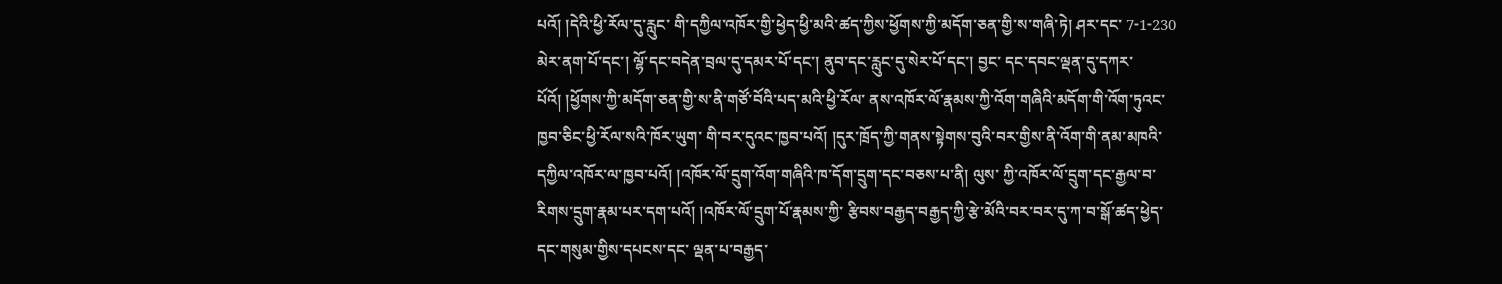པའོ། །དེའི་ཕྱི་རོལ་དུ་རླུང་ གི་དཀྱིལ་འཁོར་གྱི་ཕྱེད་ཕྱི་མའི་ཚད་ཀྱིས་ཕྱོགས་ཀྱི་མདོག་ཅན་གྱི་ས་གཞི་ཏེ། ཤར་དང་ 7-1-230 མེར་ནག་པོ་དང་། ལྷོ་དང་བདེན་བྲལ་དུ་དམར་པོ་དང་། ནུབ་དང་རླུང་དུ་སེར་པོ་དང་། བྱང་ དང་དབང་ལྡན་དུ་དཀར་པོའོ། །ཕྱོགས་ཀྱི་མདོག་ཅན་གྱི་ས་ནི་གཙོ་བོའི་པད་མའི་ཕྱི་རོལ་ ནས་འཁོར་ལོ་རྣམས་ཀྱི་འོག་གཞིའི་མདོག་གི་འོག་ཏུའང་ཁྱབ་ཅིང་ཕྱི་རོལ་སའི་ཁོར་ཡུག་ གི་བར་དུའང་ཁྱབ་པའོ། །དུར་ཁྲོད་ཀྱི་གནས་སྟེགས་བུའི་བར་གྱིས་ནི་འོག་གི་ནམ་མཁའི་ དཀྱིལ་འཁོར་ལ་ཁྱབ་པའོ། །འཁོར་ལོ་དྲུག་འོག་གཞིའི་ཁ་དོག་དྲུག་དང་བཅས་པ་ནི། ལུས་ ཀྱི་འཁོར་ལོ་དྲུག་དང་རྒྱལ་བ་རིགས་དྲུག་རྣམ་པར་དག་པའོ། །འཁོར་ལོ་དྲུག་པོ་རྣམས་ཀྱི་ རྩིབས་བརྒྱད་བརྒྱད་ཀྱི་རྩེ་མོའི་བར་བར་དུ་ཀ་བ་སྒོ་ཚད་ཕྱེད་དང་གསུམ་གྱིས་དཔངས་དང་ ལྡན་པ་བརྒྱད་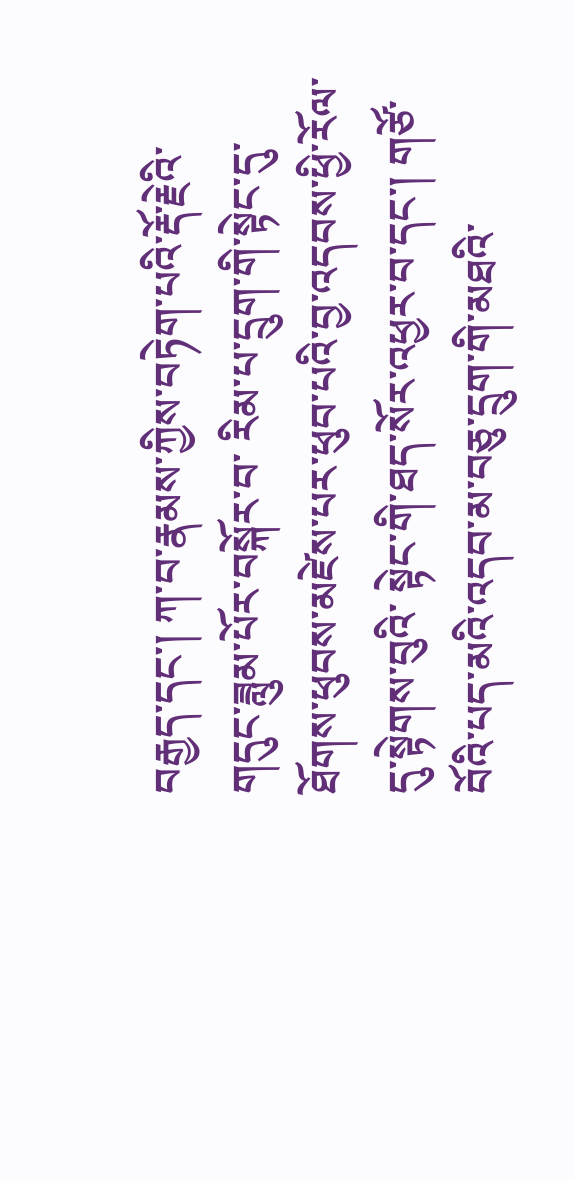བརྒྱད་དང་། ཀ་བ་རྣམས་ཀྱིས་བཏེག་པའི་རྡོ་རྗེའི་གདུང་ཟླུམ་པོར་བསྐོར་བ་ རིམ་པ་དྲུག་གི་སྟེང་དུ་ཐོགས་ཕུབས་མཛེས་པར་ཕུབ་པའི་བྱ་འདབས་ཕྱི་རོལ་དུ་སྟེགས་བུའི་ སྟེང་གི་ཐད་སོར་འཕྱར་བ་དང་། གཙོ་བོའི་པད་མའི་འདབ་མ་བཅུ་དྲུག་གི་མཐའི་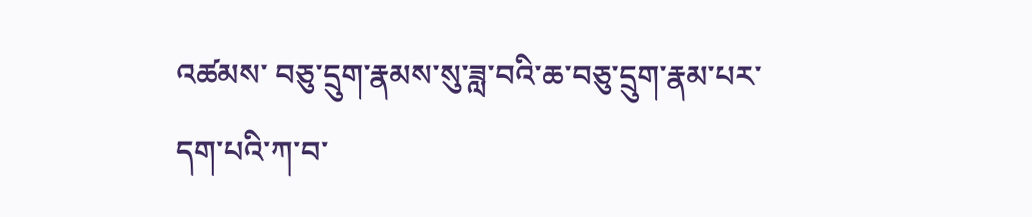འཚམས་ བཅུ་དྲུག་རྣམས་སུ་ཟླ་བའི་ཆ་བཅུ་དྲུག་རྣམ་པར་དག་པའི་ཀ་བ་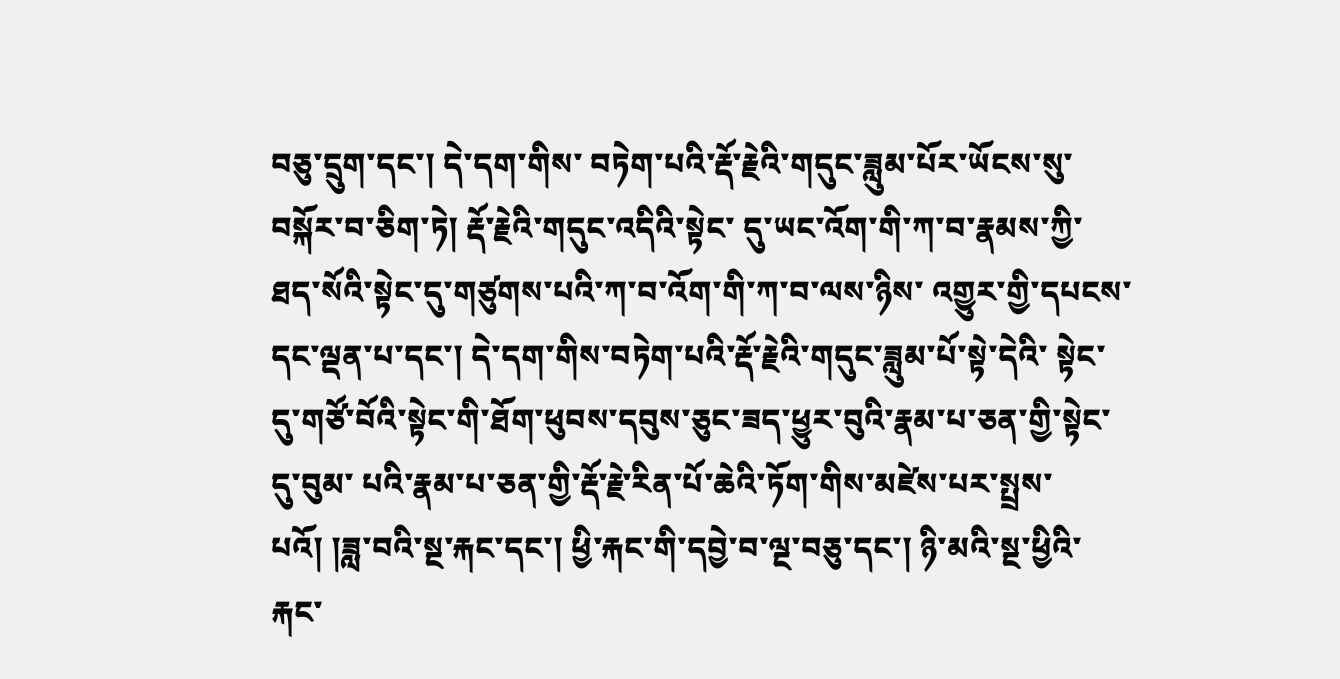བཅུ་དྲུག་དང་། དེ་དག་གིས་ བཏེག་པའི་རྡོ་རྗེའི་གདུང་ཟླུམ་པོར་ཡོངས་སུ་བསྐོར་བ་ཅིག་ཏེ། རྡོ་རྗེའི་གདུང་འདིའི་སྟེང་ དུ་ཡང་འོག་གི་ཀ་བ་རྣམས་ཀྱི་ཐད་སོའི་སྟེང་དུ་གཙུགས་པའི་ཀ་བ་འོག་གི་ཀ་བ་ལས་ཉིས་ འགྱུར་གྱི་དཔངས་དང་ལྡན་པ་དང་། དེ་དག་གིས་བཏེག་པའི་རྡོ་རྗེའི་གདུང་ཟླུམ་པོ་སྟེ་དེའི་ སྟེང་དུ་གཙོ་བོའི་སྟེང་གི་ཐོག་ཕུབས་དབུས་ཅུང་ཟད་ཕྱུར་བུའི་རྣམ་པ་ཅན་གྱི་སྟེང་དུ་བུམ་ པའི་རྣམ་པ་ཅན་གྱི་རྡོ་རྗེ་རིན་པོ་ཆེའི་ཏོག་གིས་མཛེས་པར་སྤྲས་པའོ། །ཟླ་བའི་སྔ་རྐང་དང་། ཕྱི་རྐང་གི་དབྱེ་བ་ལྔ་བཅུ་དང་། ཉི་མའི་སྔ་ཕྱིའི་རྐང་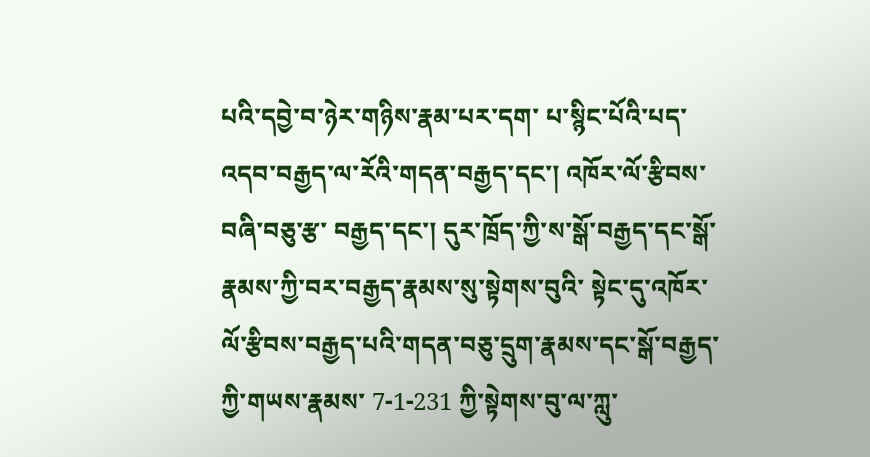པའི་དབྱེ་བ་ཉེར་གཉིས་རྣམ་པར་དག་ པ་སྙིང་པོའི་པད་འདབ་བརྒྱད་ལ་རོའི་གདན་བརྒྱད་དང་། འཁོར་ལོ་རྩིབས་བཞི་བཅུ་རྩ་ བརྒྱད་དང་། དུར་ཁྲོད་ཀྱི་ས་སྒོ་བརྒྱད་དང་སྒོ་རྣམས་ཀྱི་བར་བརྒྱད་རྣམས་སུ་སྟེགས་བུའི་ སྟེང་དུ་འཁོར་ལོ་རྩིབས་བརྒྱད་པའི་གདན་བཅུ་དྲུག་རྣམས་དང་སྒོ་བརྒྱད་ཀྱི་གཡས་རྣམས་ 7-1-231 ཀྱི་སྟེགས་བུ་ལ་ཀླུ་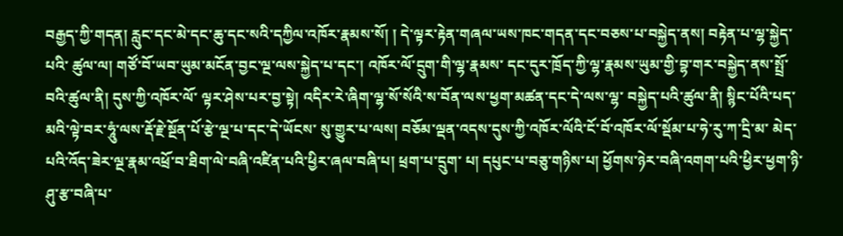བརྒྱད་ཀྱི་གདན། རླུང་དང་མེ་དང་ཆུ་དང་སའི་དཀྱིལ་འཁོར་རྣམས་སོ། ། དེ་ལྟར་རྟེན་གཞལ་ཡས་ཁང་གདན་དང་བཅས་པ་བསྐྱེད་ནས། བརྟེན་པ་ལྷ་སྐྱེད་པའི་ ཚུལ་ལ། གཙོ་བོ་ཡབ་ཡུམ་མངོན་བྱང་ལྔ་ལས་སྐྱེད་པ་དང་། འཁོར་ལོ་དྲུག་གི་ལྷ་རྣམས་ དང་དུར་ཁྲོད་ཀྱི་ལྷ་རྣམས་ཡུམ་གྱི་བྷ་གར་བསྐྱེད་ནས་སྤྲོ་བའི་ཚུལ་ནི། དུས་ཀྱི་འཁོར་ལོ་ ལྟར་ཤེས་པར་བྱ་སྟེ། འདིར་རེ་ཞིག་ལྷ་སོ་སོའི་ས་བོན་ལས་ཕྱག་མཚན་དང་དེ་ལས་ལྷ་ བསྐྱེད་པའི་ཚུལ་ནི། སྙིང་པོའི་པད་མའི་ལྟེ་བར་ཧཱུཾ་ལས་རྡོ་རྗེ་སྔོན་པོ་རྩེ་ལྔ་པ་དང་དེ་ཡོངས་ སུ་གྱུར་པ་ལས། བཅོམ་ལྡན་འདས་དུས་ཀྱི་འཁོར་ལོའི་ངོ་བོ་འཁོར་ལོ་སྡོམ་པ་ཧེ་རུ་ཀ་དྲི་མ་ མེད་པའི་འོད་ཟེར་ལྔ་རྣམ་འཕྲོ་བ་ཐིག་ལེ་བཞི་འཛིན་པའི་ཕྱིར་ཞལ་བཞི་པ། ཕྲག་པ་དྲུག་ པ། དཔུང་པ་བཅུ་གཉིས་པ། ཕྱོགས་ཉེར་བཞི་འགག་པའི་ཕྱིར་ཕྱག་ཉི་ཤུ་རྩ་བཞི་པ་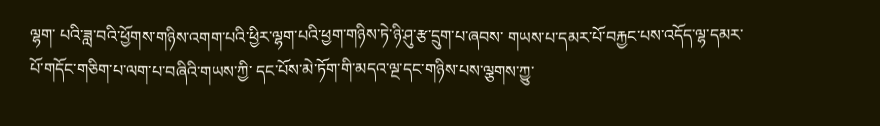ལྷག་ པའི་ཟླ་བའི་ཕྱོགས་གཉིས་འགག་པའི་ཕྱིར་ལྷག་པའི་ཕྱག་གཉིས་ཏེ་ཉི་ཤུ་རྩ་དྲུག་པ་ཞབས་ གཡས་པ་དམར་པོ་བརྐྱང་པས་འདོད་ལྷ་དམར་པོ་གདོང་གཅིག་པ་ལག་པ་བཞིའི་གཡས་ཀྱི་ དང་པོས་མེ་ཏོག་གི་མདའ་ལྔ་དང་གཉིས་པས་ལྕགས་ཀྱུ་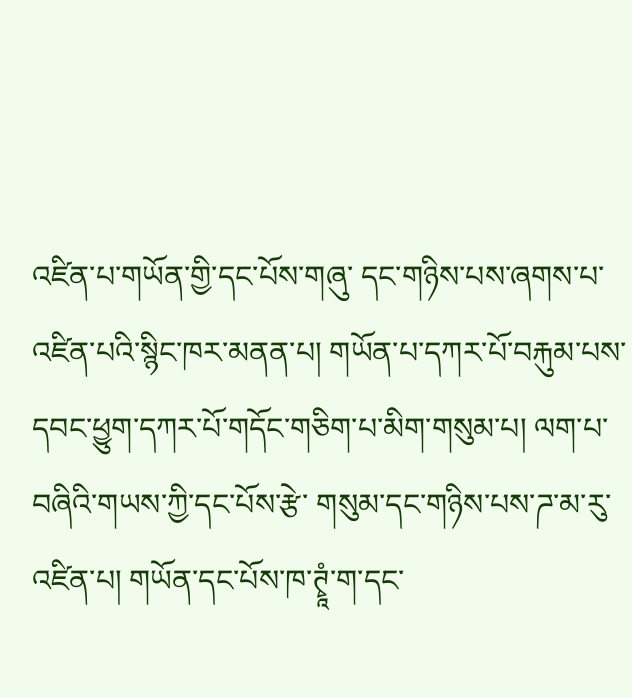འཛིན་པ་གཡོན་གྱི་དང་པོས་གཞུ་ དང་གཉིས་པས་ཞགས་པ་འཛིན་པའི་སྙིང་ཁར་མནན་པ། གཡོན་པ་དཀར་པོ་བརྐུམ་པས་ དབང་ཕྱུག་དཀར་པོ་གདོང་གཅིག་པ་མིག་གསུམ་པ། ལག་པ་བཞིའི་གཡས་ཀྱི་དང་པོས་རྩེ་ གསུམ་དང་གཉིས་པས་ཌ་མ་རུ་འཛིན་པ། གཡོན་དང་པོས་ཁ་ཊྭཱཾ་ག་དང་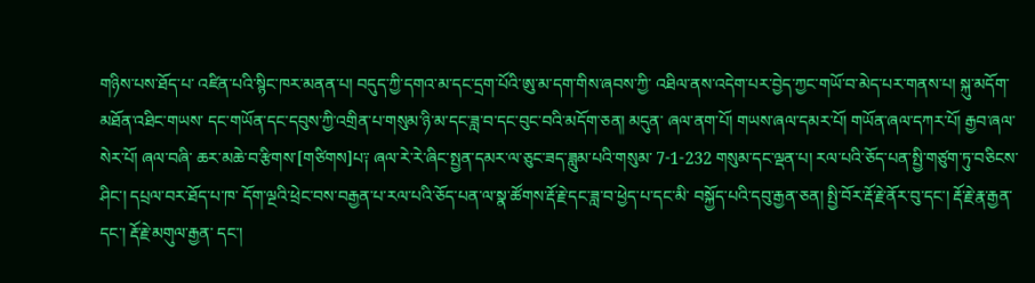གཉིས་པས་ཐོད་པ་ འཛིན་པའི་སྙིང་ཁར་མནན་པ། བདུད་ཀྱི་དགའ་མ་དང་དྲག་པོའི་ཨུ་མ་དག་གིས་ཞབས་ཀྱི་ འཐིལ་ནས་འདེག་པར་བྱེད་ཀྱང་གཡོ་བ་མེད་པར་གནས་པ། སྐུ་མདོག་མཐོན་འཐིང་གཡས་ དང་གཡོན་དང་དབུས་ཀྱི་འགྲིན་པ་གསུམ་ཉི་མ་དང་ཟླ་བ་དང་བུང་བའི་མདོག་ཅན། མདུན་ ཞལ་ནག་པོ། གཡས་ཞལ་དམར་པོ། གཡོན་ཞལ་དཀར་པོ། རྒྱབ་ཞལ་སེར་པོ། ཞལ་བཞི་ ཆར་མཆེ་བ་རྩིགས་[གཙིགས]པ༑ ཞལ་རེ་རེ་ཞིང་སྤྱན་དམར་ལ་ཅུང་ཟད་ཟླུམ་པའི་གསུམ་ 7-1-232 གསུམ་དང་ལྡན་པ། རལ་པའི་ཅོད་པན་སྤྱི་གཙུག་ཏུ་བཅིངས་ཤིང་། དཔྲལ་བར་ཐོད་པ་ཁ་ དོག་ལྔའི་ཕྲེང་བས་བརྒྱན་པ་རལ་པའི་ཅོད་པན་ལ་སྣ་ཚོགས་རྡོ་རྗེ་དང་ཟླ་བ་ཕྱེད་པ་དང་མི་ བསྐྱོད་པའི་དབུ་རྒྱན་ཅན། སྤྱི་བོར་རྡོ་རྗེ་ནོར་བུ་དང་། རྡོ་རྗེ་རྣ་རྒྱན་དང་། རྡོ་རྗེ་མགུལ་རྒྱན་ དང་།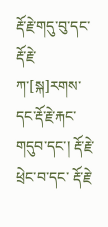རྡོ་རྗེ་གདུ་བུ་དང་རྡོ་རྗེ་ཀ་[སྐ]རགས་དང་རྡོ་རྗེ་རྐང་གདུབ་དང་། རྡོ་རྗེ་ཕྲེང་བ་དང་ རྡོ་རྗེ་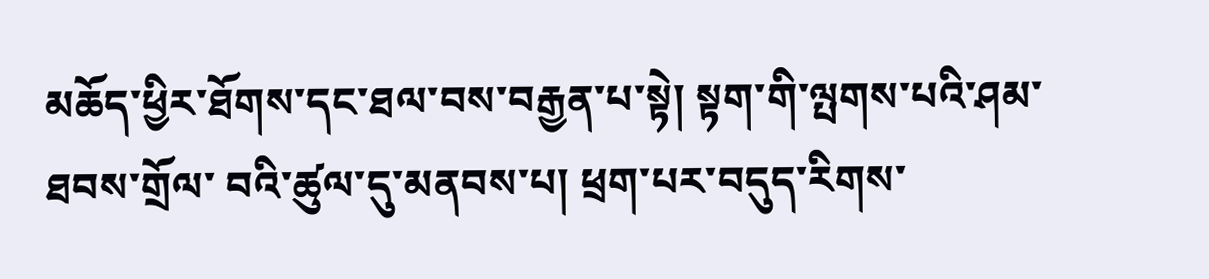མཆོད་ཕྱིར་ཐོགས་དང་ཐལ་བས་བརྒྱན་པ་སྟེ། སྟག་གི་ལྤགས་པའི་ཤམ་ཐབས་གྲོལ་ བའི་ཚུལ་དུ་མནབས་པ། ཕྲག་པར་བདུད་རིགས་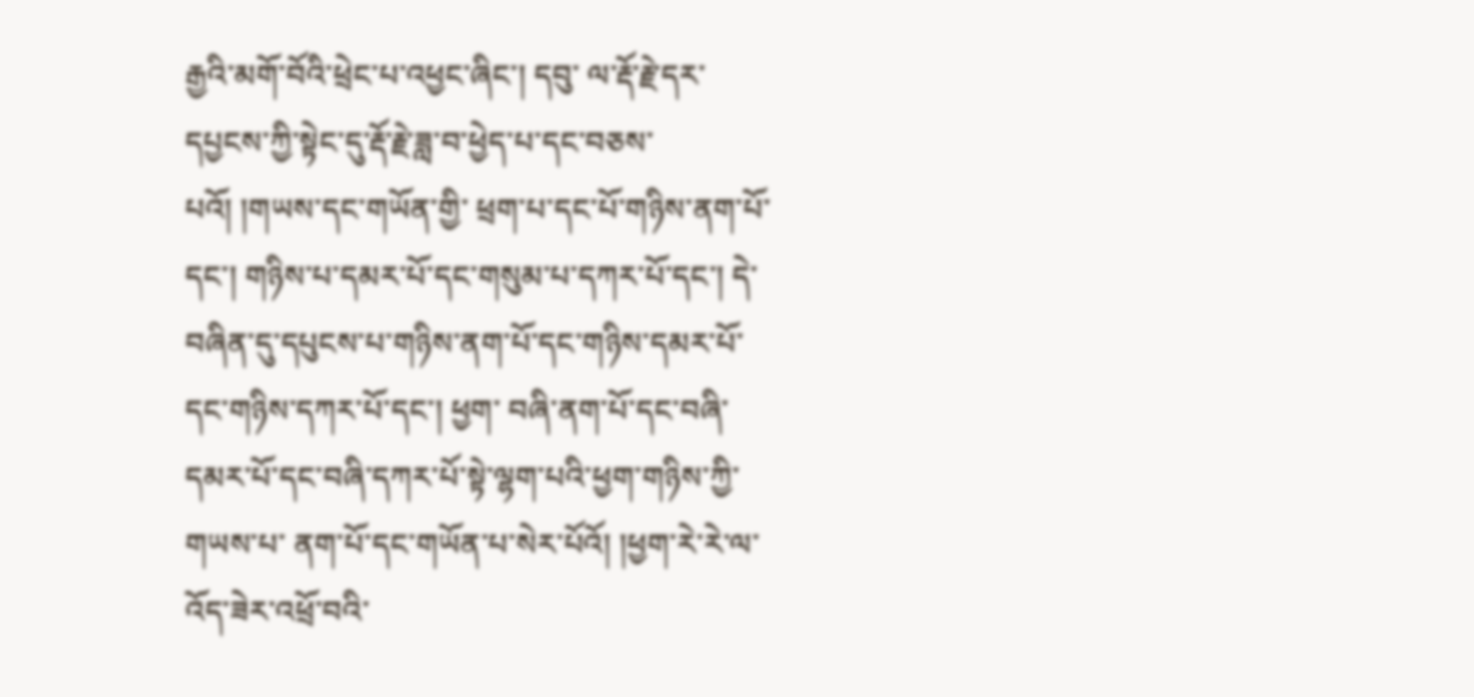རྒྱའི་མགོ་བོའི་ཕྲེང་པ་འཕྱང་ཞིང་། དབུ་ ལ་རྡོ་རྗེ་དར་དཔྱངས་ཀྱི་སྟེང་དུ་རྡོ་རྗེ་ཟླ་བ་ཕྱེད་པ་དང་བཅས་པའོ། །གཡས་དང་གཡོན་གྱི་ ཕྲག་པ་དང་པོ་གཉིས་ནག་པོ་དང་། གཉིས་པ་དམར་པོ་དང་གསུམ་པ་དཀར་པོ་དང་། དེ་ བཞིན་དུ་དཔུངས་པ་གཉིས་ནག་པོ་དང་གཉིས་དམར་པོ་དང་གཉིས་དཀར་པོ་དང་། ཕྱག་ བཞི་ནག་པོ་དང་བཞི་དམར་པོ་དང་བཞི་དཀར་པོ་སྟེ་ལྷག་པའི་ཕྱག་གཉིས་ཀྱི་གཡས་པ་ ནག་པོ་དང་གཡོན་པ་སེར་པོའོ། །ཕྱག་རེ་རེ་ལ་འོད་ཟེར་འཕྲོ་བའི་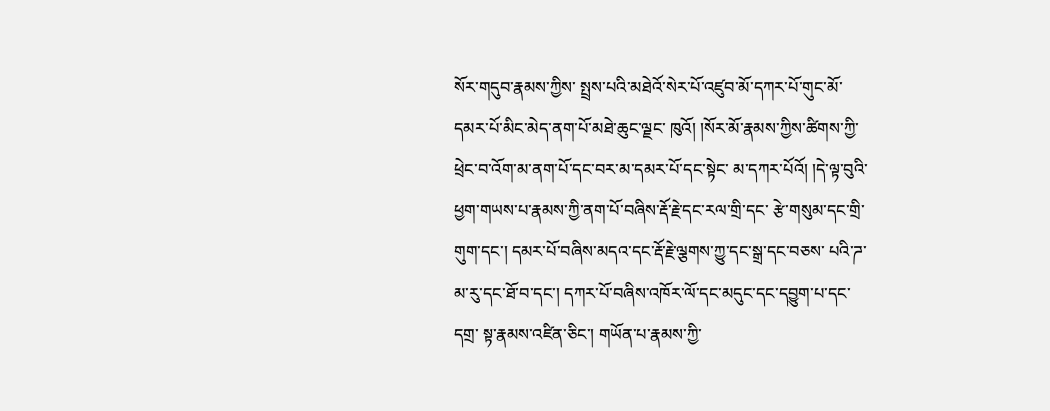སོར་གདུབ་རྣམས་ཀྱིས་ སྤྲས་པའི་མཐེའོ་སེར་པོ་འཛུབ་མོ་དཀར་པོ་གུང་མོ་དམར་པོ་མིང་མེད་ནག་པོ་མཐེ་ཆུང་ལྗང་ ཁུའོ། །སོར་མོ་རྣམས་ཀྱིས་ཚིགས་ཀྱི་ཕྲེང་བ་འོག་མ་ནག་པོ་དང་བར་མ་དམར་པོ་དང་སྟེང་ མ་དཀར་པོའོ། །དེ་ལྟ་བུའི་ཕྱག་གཡས་པ་རྣམས་ཀྱི་ནག་པོ་བཞིས་རྡོ་རྗེ་དང་རལ་གྲི་དང་ རྩེ་གསུམ་དང་གྲི་གུག་དང་། དམར་པོ་བཞིས་མདའ་དང་རྡོ་རྗེ་ལྕགས་ཀྱུ་དང་སྒྲ་དང་བཅས་ པའི་ཌ་མ་རུ་དང་ཐོ་བ་དང་། དཀར་པོ་བཞིས་འཁོར་ལོ་དང་མདུང་དང་དབྱུག་པ་དང་དགྲ་ སྟ་རྣམས་འཛིན་ཅིང་། གཡོན་པ་རྣམས་ཀྱི་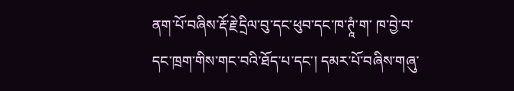ནག་པོ་བཞིས་རྡོ་རྗེ་དྲིལ་བུ་དང་ཕུབ་དང་ཁ་ཊཱཾ་ག་ ཁ་བྱེ་བ་དང་ཁྲག་གིས་གང་བའི་ཐོད་པ་དང་། དམར་པོ་བཞིས་གཞུ་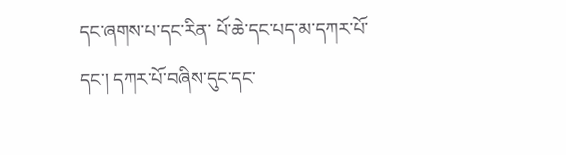དང་ཞགས་པ་དང་རིན་ པོ་ཆེ་དང་པད་མ་དཀར་པོ་དང་། དཀར་པོ་བཞིས་དུང་དང་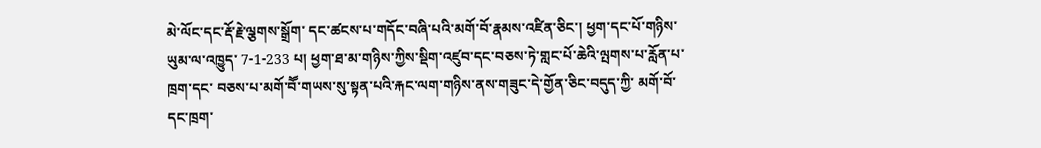མེ་ལོང་དང་རྡོ་རྗེ་ལྕགས་སྒྲོག་ དང་ཚངས་པ་གདོང་བཞི་པའི་མགོ་བོ་རྣམས་འཛིན་ཅིང་། ཕྱག་དང་པོ་གཉིས་ཡུམ་ལ་འཁྱུད་ 7-1-233 པ། ཕྱག་ཐ་མ་གཉིས་ཀྱིས་སྡིག་འཛུབ་དང་བཅས་ཏེ་གླང་པོ་ཆེའི་ལྤགས་པ་རློན་པ་ཁྲག་དང་ བཅས་པ་མགོ་བཽ་གཡས་སུ་སྟན་པའི་རྐང་ལག་གཉིས་ནས་གཟུང་དེ་གྱོན་ཅིང་བདུད་ཀྱི་ མགོ་བོ་དང་ཁྲག་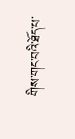གིས་གང་བའི་ཐོད་པ་